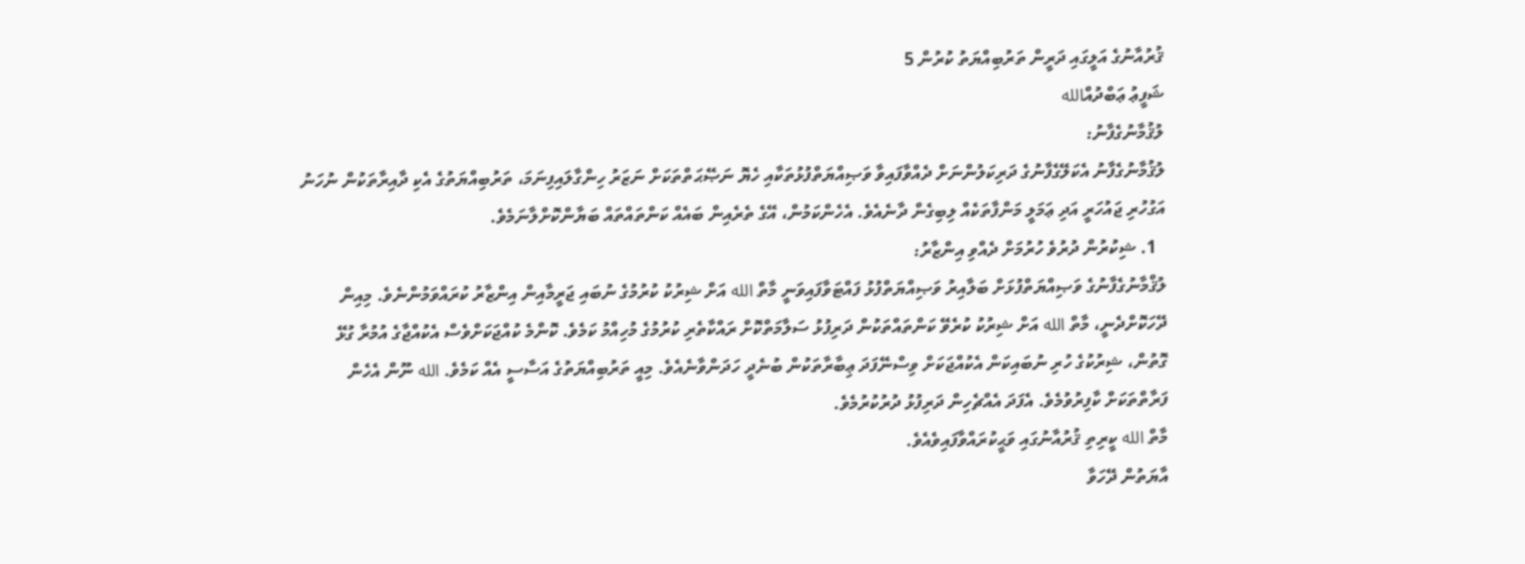ޤުރުއާނުގެ އަލީގައި ދަރީން ތަރުބިއްޔަތު ކުރުން 5
ޝަފީޢު ޢަބްދުއްالله
ލުޤުމާނުގެފާނު:
ލުޤުމާނުގެފާނު އެކަލޭގެފާނުގެ ދަރިކަލުންނަށް ދެއްވާފައިވާ ވަޞިއްޔަތްފުޅުތަކާއި ހެޔޮ ނަޞޭޙަތްތަކަށް ނަޒަރު ހިންގާލައިފިނަމަ، ތަރުބިއްޔަތުގެ އެކި ދާއިރާތަކުން ނުހަނު އަގުހުރި ޖައުހަރީ އަދި ޢަމަލީ މަންފާތަކެއް ލިބިގެން ދާނެއެވެ. އެހެންކަމުން، އޭގެ ތެރެއިން ބައެއް ކަންތައްތައް ބަޔާންކޮށްލާނަމެވެ.
  1. ޝިކުރުން ދުރުވެ ހުރުމަށް ދެއްވި އިންޒާރު:
ލުޤްމާނުގެފާނުގެ ވަޞިއްޔަތްފުޅަށް ބަލާއިރު ވަޞިއްޔަތްފުޅު ފައްޓަވާފައިވަނީ މާތް الله އަށް ޝިރުކު ކުރުމުގެ ނުބައި ޖަރީމާއިން އިންޒާރު ކުރައްވަމުންނެވެ. މިއިން ދޭހަކޮށްދެނީ، މާތް الله އަށް ޝިރުކު ކުރެވޭ ކަންތައްތަކުން ދަރިފުޅު ސަލާމަތްކޮށް ރައްކާތެރި ކުރުމުގެ މުހިއްމު ކަމެވެ. ކޮންމެ ކުއްޖަކަށްވެސް އެކުއްޖާގެ އުމުރާ ގުޅޭ ގޮތުން، ޝިރުކުގެ ހުރި ނުބައިކަން އެކުއްޖަކަށް ވިސްނޭފަދަ ޢިބާރާތަކުން ބުނެދީ ހަދަންވާނެއެވެ. މިއީ ތަރުބިއްޔަތުގެ އަސާސީ އެއް ކަމެވެ. الله ނޫން އެހެން ފަރާތްތަކަށް ކާފިރުވުމެވެ. އެފަދަ އެއްޗެހިން ދަރިފުޅު ދުރުކުރުމެވެ.
މާތް الله ކީރިތި ޤުރުއާނުގައި ވަޙީކުރައްވާފައިވެއެވެ.
އާޔަތުން ދޭހަވާ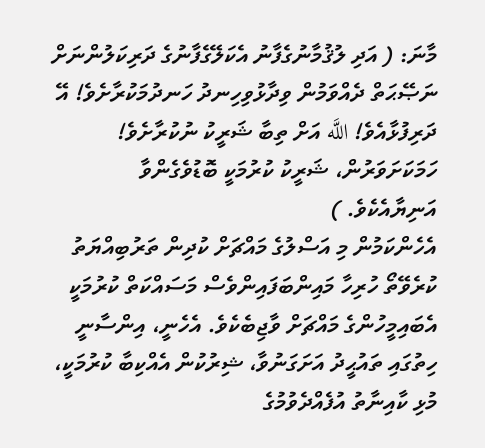މާނަ: ( އަދި ލުޤުމާނުގެފާނު އެކަލޭގެފާނުގެ ދަރިކަލުންނަށް ނަޞޭޙަތް ދެއްވަމުން ވިދާޅުވިހިނދު ހަނދުމަކުރާށެވެ! އޭ ދަރިފުޅާއެވެ! اللَّه އަށް ތިބާ ޝަރީކު ނުކުރާށެވެ! ހަމަކަށަވަރުން، ޝަރީކު ކުރުމަކީ ބޮޑުވެގެންވާ އަނިޔާއެކެވެ. )
އެހެންކަމުން މި އަސްލުގެ މައްޗަށް ކުދިން ތަރުބިއްޔަތު ކުރެވޭތޯ ހުރިހާ މައިންބަފައިންވެސް މަސައްކަތް ކުރުމަކީ އެބައިމީހުންގެ މައްޗަށް ވާޖިބެކެވެ. އެހެނީ، އިންސާނީ ހިތުގައި ތައުޙީދު އަށަގަނުވާ، ޝިރުކުން އެއްކިބާ ކުރުމަކީ، މުޅި ކާއިނާތު އުފެއްދެވުމުގެ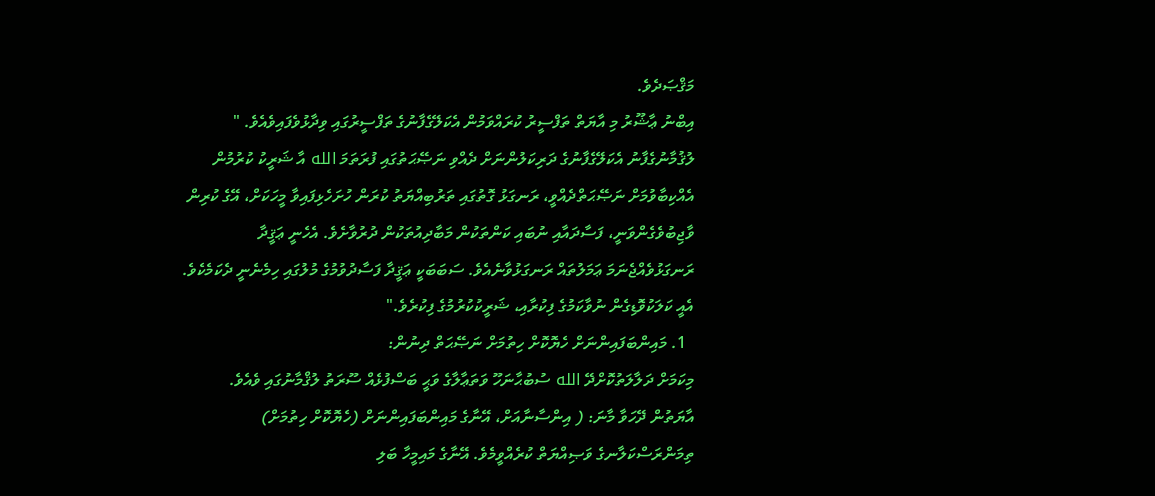މަޤްޞަދެވެ.
އިބްނު ޢާޝޫރު މި އާޔަތް ތަފްސީރު ކުރައްވަމުން އެކަލޭގެފާނުގެ ތަފްސީރުގައި ވިދާޅުވެފައިވެއެވެ. " ލުޤުމާނުގެފާނު އެކަލޭގެފާނުގެ ދަރިކަލުންނަށް ދެއްވި ނަޞޭޙަތުގައި ފުރަތަމަ الله އާ ޝަރީކު ކުރުމުން އެއްކިބާވުމަށް ނަޞޭޙަތްދެއްވީ، ރަނގަޅު ގޮތުގައި ތަރުބިއްޔަތު ކުރަން ހުށަހެޅިފައިވާ މީހަކަށް، އޭގެ ކުރިން ވާޖިބުވެގެންވަނީ، ފަސާދައާއި ނުބައި ކަންތަކުން މަބާދިއުތަކުން ދުރުވާށެވެ. އެހެނީ ޢަޤީދާ ރަނގަޅުވެއްޖެނަމަ ޢަމަލުތައް ރަނގަޅުވާނެއެވެ. ސަބަބަކީ ޢަޤީދާ ފަސާދުވުމުގެ މުލުގައި ހިމެނެނީ ދެކަމެކެވެ. އެއީ ކަލަކުވޮޑިގެން ނުވާކަމުގެ ފިކުރާއި، ޝަރީކުކުރުމުގެ ފިކުރެވެ."
  1. މައިންބަފައިންނަށް ހެޔޮކޮށް ހިތުމަށް ނަޞޭޙަތް ދިނުން:
މިކަމަށް ދަލާލަތުކޮށްދޭ الله ސުބުޙާނަހޫ ވަތަޢާލާގެ ވަޙީ ބަސްފުޅެއް ސޫރަތު ލުޤްމާނުގައި ވެއެވެ.
އާޔަތުން ދޭހަވާ މާނަ: ( އިންސާނާއަށް، އޭނާގެ މައިންބަފައިންނަށް (ހެޔޮކޮށް ހިތުމަށް) ތިމަންރަސްކަލާނގެ ވަޞިއްޔަތް ކުރެއްވީމެވެ. އޭނާގެ މައިމީހާ ބަލި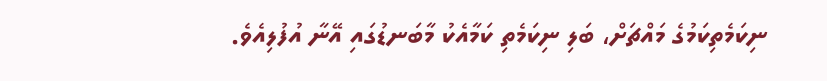ނިކަމެތިކަމުގެ މައްޗަށް، ބަލި ނިކަމެތި ކަމާއެކު މާބަނޑުގައި އޭނާ އުފުލިއެވެ.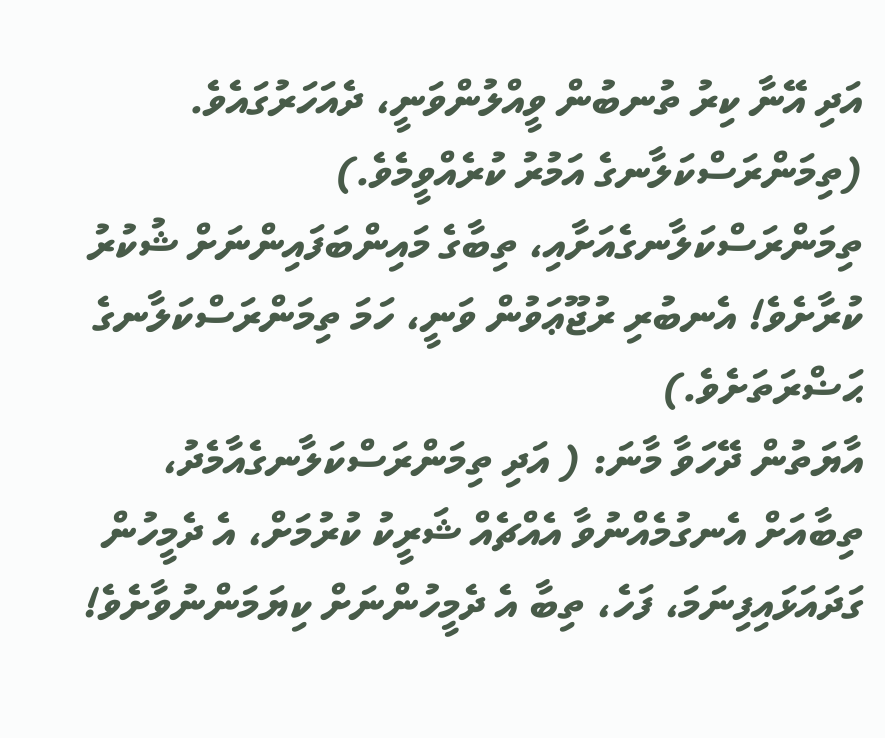އަދި އޭނާ ކިރު ތުނބުން ވީއްލުންވަނީ، ދެއަހަރުގައެވެ. (ތިމަންރަސްކަލާނގެ އަމުރު ކުރެއްވީމެވެ.) ތިމަންރަސްކަލާނގެއަށާއި، ތިބާގެ މައިންބަފައިންނަށް ޝުކުރު ކުރާށެވެ! އެނބުރި ރުޖޫޢަވުން ވަނީ، ހަމަ ތިމަންރަސްކަލާނގެ ޙަޟްރަތަށެވެ.)
އާޔަތުން ދޭހަވާ މާނަ: ( އަދި ތިމަންރަސްކަލާނގެއާމެދު، ތިބާއަށް އެނގުމެއްނުވާ އެއްޗެއް ޝަރީކު ކުރުމަށް، އެ ދެމީހުން ގަދައަޅައިފިނަމަ، ފަހެ، ތިބާ އެ ދެމީހުންނަށް ކިޔަމަންނުވާށެވެ!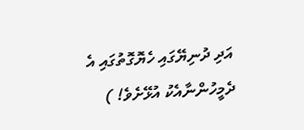އަދި ދުނިޔޭގައި ހެޔޮގޮތުގައި އެ ދެމީހުންނާއެކު އުޅޭށެވެ! )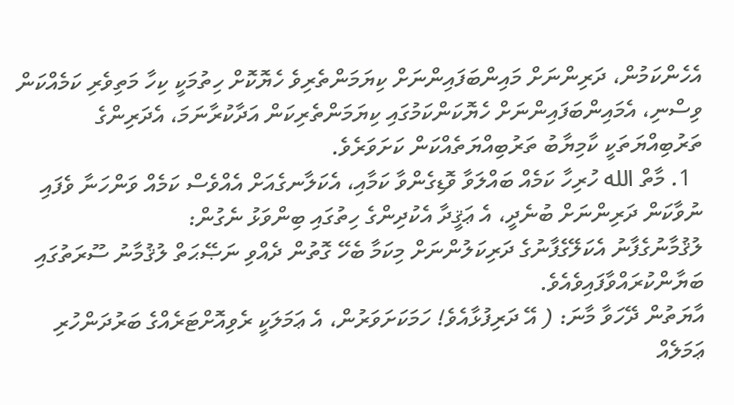އެހެންކަމުން، ދަރިންނަށް މައިންބަފައިންނަށް ކިޔަމަންތެރިވެ ހެޔޮކޮށް ހިތުމަކީ ކިހާ މަތިވެރި ކަމެއްކަން ވިސްނި، އެމައިންބަފައިންނަށް ހެޔޮކަންކަމުގައި ކިޔަމަންތެރިކަން އަދާކުރާނަމަ، އެދަރިންގެ ތަރުބިއްޔަތަކީ ކާމިޔާބު ތަރުބިއްޔަތެއްކަން ކަށަވަރެވެ.
  1. މާތް الله ހުރިހާ ކަމެއް ބައްލަވާ ވޮޑިގެންވާ ކަމާއި، އެކަލާނގެއަށް އެއްވެސް ކަމެއް ވަންހަނާ ވެފައި ނުވާކަން ދަރިންނަށް ބުނެދީ، އެ ޢަޤީދާ އެކުދިންގެ ހިތުގައި ބިންވަޅު ނެގުން:
ލުޤުމާނުގެފާނު އެކަލޭގެފާނުގެ ދަރިކަލުންނަށް މިކަމާ ބެހޭ ގޮތުން ދެއްވި ނަޞޭޙަތް ލުޤުމާނު ސޫރަތުގައި ބަޔާންކުރައްވާފައިވެއެވެ.
އާޔަތުން ދޭހަވާ މާނަ: ( އޭ ދަރިފުޅާއެވެ! ހަމަކަށަވަރުން، އެ ޢަމަލަކީ ރެވިއޮށްޓަރެއްގެ ބަރުދަންހުރި ޢަމަލެއް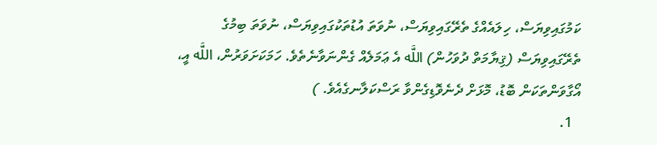ކަމުގައިވިޔަސް، ހިލައެއްގެ ތެރޭގައިވިޔަސް، ނުވަތަ އުޑުތަކުގައިވިޔަސް، ނުވަތަ ބިމުގެ ތެރޭގައިވިޔަސް (ޤިޔާމަތް ދުވަހުން) اللَّه އެ ޢަމަލެއް ގެންނަވާނެތެވެ. ހަމަކަށަވަރުން، اللَّه އީ، އޯގާވަންތަކަން ބޮޑު، މޮޅަށް ދެނެވޮޑިގެންވާ ރަސްކަލާނގެއެވެ. )
  1.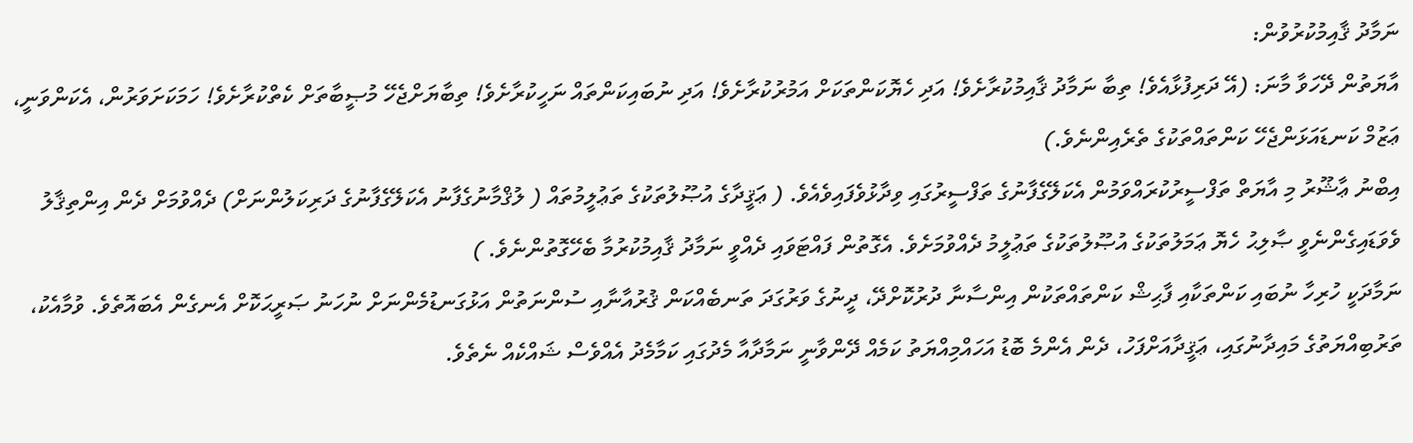ނަމާދު ޤާއިމުކުރުވުން:
އާޔަތުން ދޭހަވާ މާނަ: (އޭ ދަރިފުޅާއެވެ! ތިބާ ނަމާދު ޤާއިމުކުރާށެވެ! އަދި ހެޔޮކަންތަކަށް އަމުރުކުރާށެވެ! އަދި ނުބައިކަންތައް ނަހީކުރާށެވެ! ތިބާޔަށްޖެހޭ މުޞީބާތަށް ކެތްކުރާށެވެ! ހަމަކަށަވަރުން، އެކަންވަނީ، ޢަޒުމް ކަނޑައަޅަންޖެހޭ ކަންތައްތަކުގެ ތެރެއިންނެވެ.)
އިބްނު ޢާޝޫރު މި އާޔަތް ތަފްސީރުކުރައްވަމުން އެކަލޭގެފާނުގެ ތަފްސީރުގައި ވިދާޅުވެފައިވެއެވެ. ( ޢަޤީދާގެ އުޞޫލުތަކުގެ ތަޢުލީމުތައް ( ލުޤްމާނުގެފާނު އެކަލޭގެފާނުގެ ދަރިކަލުންނަށް) ދެއްވުމަށް ދެން އިންތިޤާލު ވެވަޑައިގެންނެވީ ޞާލިޙު ހެޔޮ ޢަމަލުތަކުގެ އުޞޫލުތަކުގެ ތަޢުލީމު ދެއްވުމަށެވެ. އެގޮތުން ފައްޓަވައި ދެއްވީ ނަމާދު ޤާއިމުކުރުމާ ބެހޭގޮތުންނެވެ. )
ނަމާދަކީ ހުރިހާ ނުބައި ކަންތަކާއި ފާޙިޝް ކަންތައްތަކުން އިންސާނާ ދުރުކޮށްދޭ، ދީނުގެ ވަރުގަދަ ތަނބެއްކަން ޤުރުއާނާއި ސުންނަތުން އަޅުގަނޑުމެންނަށް ނުހަނު ޞަރީޙަކޮށް އެނގެން އެބައޮތެވެ. ވުމާއެކު، ތަރުބިއްޔަތުގެ މައިދާނުގައި، ޢަޤީދާއަށްފަހު، ދެން އެންމެ ބޮޑު އަހައްމިއްޔަތު ކަމެއް ދޭންވާނީ ނަމާދާއާ މެދުގައި ކަމާމެދު އެއްވެސް ޝައްކެއް ނެތެވެ.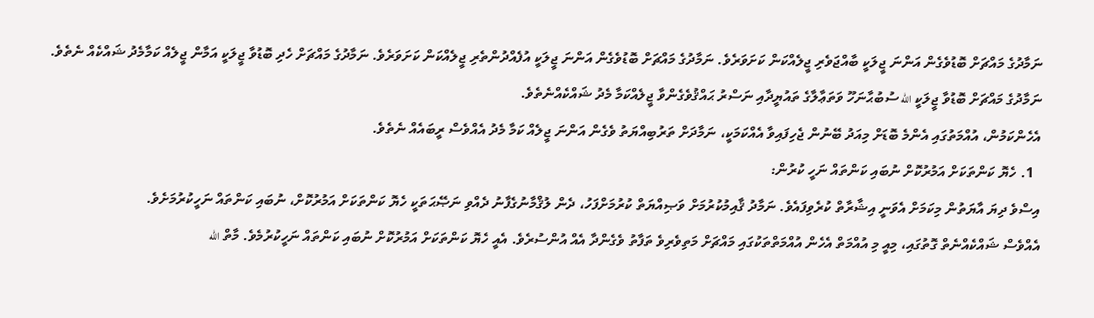ނަމާދުގެ މައްޗަށް ބޮޑުވެގެން އަންނަ ޖީލަކީ ބާއްޖަވެރި ޖީލެއްކަން ކަށަވަރެވެ. ނަމާދުގެ މައްޗަށް ބޮޑުވެގެން އަންނަ ޖީލަކީ އުފެއްދުންތެރި ޖީލެއްކަން ކަށަވަރެވެ. ނަމާދުގެ މައްޗަށް ހެދި ބޮޑުވާ ޖީލަކީ އަމާން ޖީލެއް ކަމާމެދު ޝައްކެއް ނެތެވެ. ނަމާދުގެ މައްޗަށް ބޮޑުވާ ޖީލަކީ الله ސުބުޙާނަހޫ ވަތަޢާލާގެ ތައުޔީދާއި ނަސްރު ޙައްޤުވެގެންވާ ޖީލެއްކަމާ މެދު ޝައްކެއްނެތެވެ.
އެހެންކަމުން، އުއްމަތުގައި އެންމެ ބޮޑަށް މިއަދު ބޭނުން ޖެހިފައިވާ އެއްކަމަކީ، ނަމާދަށް ތަރުބިއްޔަތު ވެގެން އަންނަ ޖީލެއް ކަމާ މެދު އެއްވެސް ރީބައެއް ނެތެވެ.
  1. ހެޔޮ ކަންތަކަށް އަމުރުކޮށް ނުބައި ކަންތައް ނަހީ ކުރުން:
އިސްވެ ދިޔަ އާޔަތުން މިކަމަށް އެވަނީ އިޝާރާތް ކުރެވިފައެވެ. ނަމާދު ޤާއިމުކުރުމަށް ވަޞިއްޔަތް ކުރުމަށްފަހު، ދެން ލުޤްމާނުގެފާނު ދެއްވި ނަޞޭޙަތަކީ ހެޔޮ ކަންތަކަށް އަމުރުކޮށް، ނުބައި ކަންތައް ނަހީކުރުމަށެވެ.
އެއްވެސް ޝައްކެއްނެތް ގޮތުގައި، މިއީ މި އުއްމަތް އެހެން އުއްމަތްތަކުގައި މައްޗަށް މަތިވެރިވެ ތަފާތު ވެގެންދާ އެއް އުންސުރެވެ. އެއީ ހެޔޮ ކަންތަކަށް އަމުރުކޮށް ނުބައި ކަންތައް ނަހީކުރުމެވެ. މާތް الله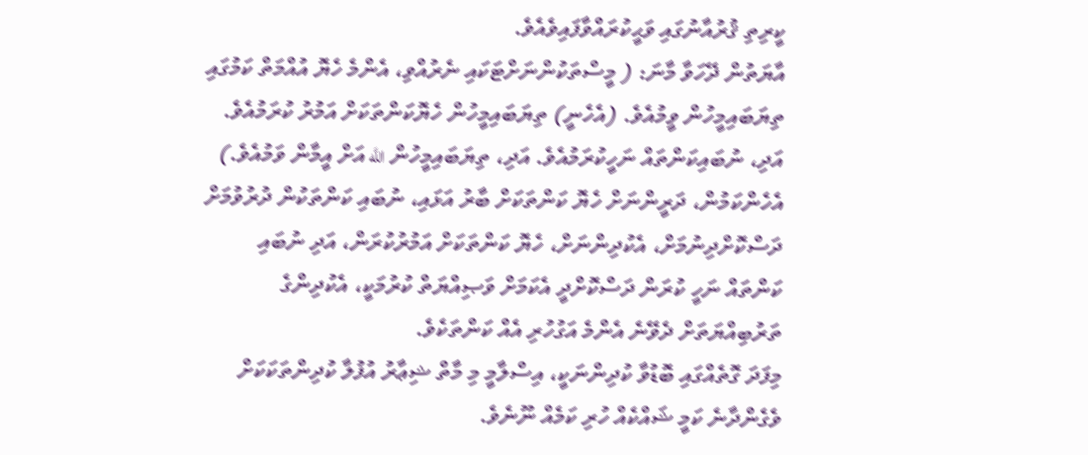ކީރިތި ޤުރުއާނުގައި ވަޙީކުރައްވާފައިވެއެވެ.
އާޔަތުން ދޭހަވާ މާނަ: ( މީސްތަކުންނަށްޓަކައި ނެރުއްވި، އެންމެ ހެޔޮ އުއްމަތް ކަމުގައި ތިޔަބައިމީހުން ވީމުއެވެ. (އެހެނީ) ތިޔަބައިމީހުން ހެޔޮކަންތަކަށް އަމުރު ކުރަމުއެވެ. އަދި، ނުބައިކަންތައް ނަހީކުރަމުއެވެ. އަދި، ތިޔަބައިމީހުން اللَّه އަށް އީމާން ވަމުއެވެ.)
އެހެންކަމުން، ދަރީންނަށް ހެޔޮ ކަންތަކަށް ބާރު އަޅައި، ނުބައި ކަންތަކުން ދުރުވުމަށް ދަސްކޮށްދިނުމަށް، އެކުދިންނަށް، ހެޔޮ ކަންތަކަށް އަމުރުކުރަން، އަދި ނުބައި ކަންތައް ނަހީ ކުރަން ދަސްކޮށްދީ އެކަމަށް ވަޞިއްޔަތް ކުރުމަކީ، އެކުދިންގެ ތަރުބިއްޔަތަށް ދެވޭނެ އެންމެ އަގުހުރި އެއް ކަންތަކެވެ.
މިފަދަ ގޮތެއްގައި ބޮޑުވާ ކުދިންނަކީ، އިސްލާމީ މި މާތް ޝިޢާރު އުފުލާ ކުދިންތަކަކަށް ވެގެންދާނެ ކަމީ ޝައްކެއް ހުރި ކަމެއް ނޫނެވެ.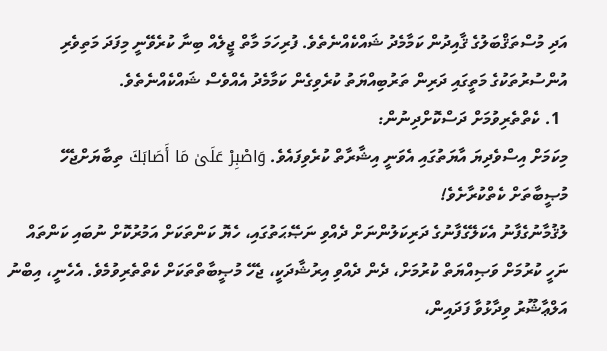އަދި މުސްތަޤްބަލުގެ ޤާއިދުން ކަމާމެދު ޝައްކެއްނެތެވެ. ފުރިހަމަ މާތް ޖީލެއް ބިނާ ކުރެވޭނީ މިފަދަ މަތިވެރި އުންސުރުތަކުގެ މަތީގައި ދަރިން ތަރުބިއްޔަތު ކުރެވިގެން ކަމާމެދު އެއްވެސް ޝައްކެއްނެތެވެ.
  1. ކެތްތެރިވުމަށް ދަސްކޮށްދިނުން:
މިކަމަށް އިސްވެދިޔަ އާޔަތުގައި އެވަނީ އިޝާރާތް ކުރެވިފައެވެ. وَاصْبِرْ عَلَىٰ مَا أَصَابَكَ ތިބާޔަށްޖެހޭ މުޞީބާތަށް ކެތްކުރާށެވެ!
ލުޤުމާނުގެފާނު އެކަލޭގެފާނުގެ ދަރިކަލުންނަށް ދެއްވި ނަޞޭޙަތުގައި، ހެޔޮ ކަންތަކަށް އަމުރުކޮށް ނުބައި ކަންތައް ނަހީ ކުރުމަށް ވަޞިއްޔަތް ކުރުމަށް، ދެން ދެއްވި އިރުޝާދަކީ، ޖެހޭ މުޞީބާތްތަކަށް ކެތްތެރިވުމެވެ. އެހެނީ، އިބްނު އަލްޢާޝޫރު ވިދާޅުވާ ފަދައިން،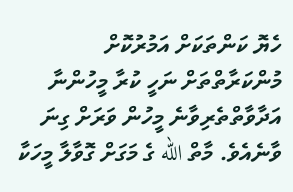ހެޔޮ ކަންތަކަށް އަމުރުކޮށް މުންކަރާތްތަށް ނަހީ ކުރާ މީހުންނާ އަދާވާތްތެރިވާނެ މީހުން ވަރަށް ގިނަ ވާނެއެވެ. މާތް الله ގެ މަގަށް ގޮވާލާ މީހަކާ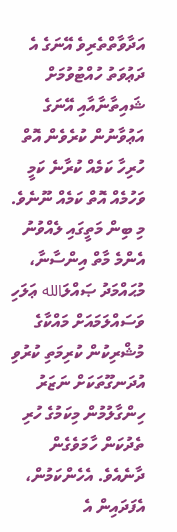އަދާވާތްތެރިވެ އޭނަގެ އެ ދަޢުވަތު ހުއްޓުވުމަށް ޝައިތާނާއާއި އޭނަގެ އަޢުވާނުން ކުރެވެން އޮތް ހުރިހާ ކަމެއް ކުރާނެ ކަމީ ވަހުމެއް އޮތް ކަމެއް ނޫނެވެ.
މި ބިން މަތީގައި ލެއްވުނު އެންމެ މާތް އިންސާނާ، މުޙައްމަދު ޞައްލަالله ޢަލަހި ވަސައްލަމައަށް މައްކާގެ މުޝްރިކުން ކުރިމަތި ކުރުވި އުދަނގޫތަކަށް ނަޒަރު ހިންގާލުމުން މިކަމުގެ ހުރި ތެދުކަން ހާމަވެގެން ދާނެއެވެ. އެހެންކަމުން، އެފަދައިން އެ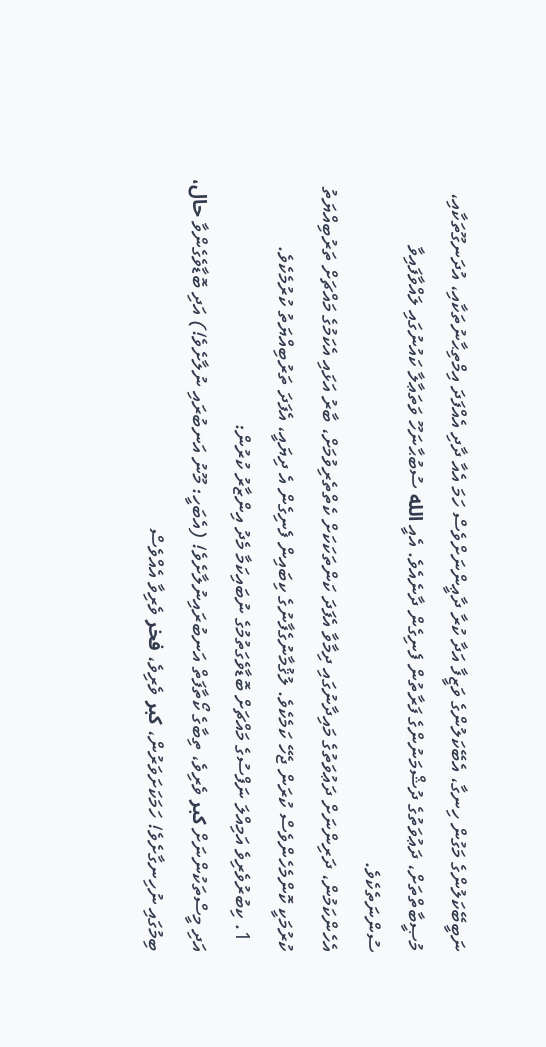ނަބީބޭކަލުންގެ މަގުން ހިނގާ، އެބޭކަލުންގެ ވަޒީފާ އަދާ ކުރާ ދާޢީންނަށްވެސް ހަމަ އެއާ ދާދި އެއްފަދަ އިމްތިޙާނުތަކާއި، އުދަނގޫތަކާއި، މުޞީބާތްތަށް، ދަޢުވަތުގެ ދުޝްމަނުންގެ ފަރާތުން ފެނިގެން ދާނެއެވެ. އެއީ الله ސުބުޙާނަހޫ ވަތަޢާލާ ކައުނުގައި ލައްވާފައިވާ ސުންނަތެކެވެ.
އެހެންކަމުން، ދަރިންނަށް ދަޢުވަތުގެ މައިދާނުގައި ދިމާވާ އެފަދަ ކަންތަކަކަށް ކެތްތެރިވުމަށް، ބާރު އަޅައި އެކަމުގެ މައްޗަށް ތަރުބިއްޔަތު ކުރުމަކީ ކޮންމެހެންވެސް ކުރަން ޖެހޭ ކަމެކެވެ. ލުޤުމާނުގެފާނުގެ ކިބައިން ފެނިގެން އެ ދިޔައީ، އެފަދަ ތަރުބިއްޔަތު ކުރުމެކެވެ.
  1. ކިބުރުވެރިވެ އަމިއްލަ ނަފްސުގެ މައްޗަށް ބޮޑާވެގަތުމުގެ ނުބައިކަމާ މެދު އިންޒާރު ކުރުން:
އަދި މީސްތަކުންނަށް كبر ވެރިވެ، ތިބާގެ ކޯތާފަތް އަނބުރައިނުލާށެވެ! (އެބަހީ: މޫނު އަނބުރައި ނުލާށެވެ!) އަދި ބޮޑާވެގެންވާ حال، ބިމުގައި ނުހިނގާށެވެ! ހަމަކަށަވަރުން، كبر ވެރިވެ، فخر ވެރިވާ އެއްވެސް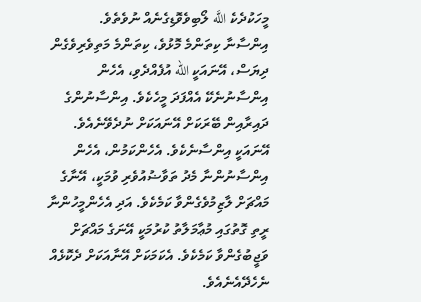މީހަކުދެކެ اللَّه ލޯބިވެވޮޑިގެނެއް ނުވެތެވެ.
އިންސާނާ ކިތަންމެ މޮޅުވެ، ކިތަންމެ މަތިވެރިވެގެން ދިޔަސް، އޭނައަކީ الله އުފެއްދެވި، އެހެން އިންސާނުނެކޭ އެއްފަދަ މީހެކެވެ. އިންސާނުންގެ ދައިރާއިން ބޭރަކަށް އޭނައަކަށް ނުދެވޭނެއެވެ. އޭނައަކީ އިންސާނެކެވެ. އެހެންކަމުން، އެހެން އިންސާނުންނާ މެދު ތަވާޟުއުވެރި ވުމަކީ، އޭނާގެ މައްޗަށް ލާޒިމުވެގެންވާ ކަމެކެވެ. އަދި އެހެންމީހުންނާ ރީތި ގޮތުގައި މުޢާމަލާތު ކުރުމަކީ އޭނަގެ މައްޗަށް ވަޖީބުގެންވާ ކަމެކެވެ. އެކަމަކަށް އޭނާއަކަށް ދެކޮޅެއް ނެހެދޭއެނެއެވެ.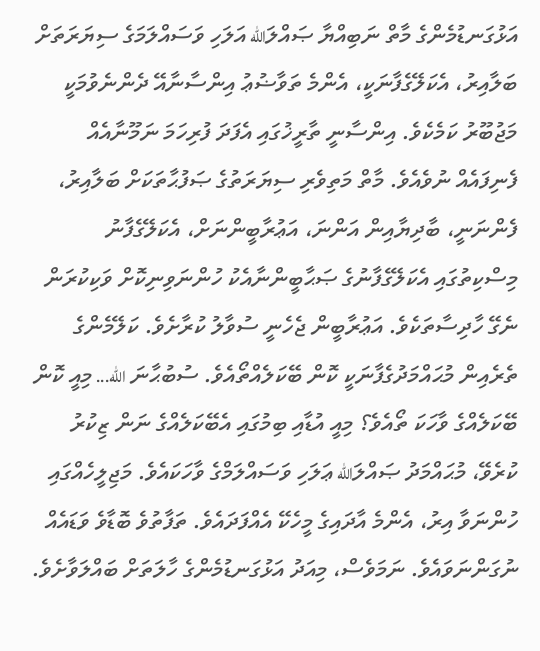އަޅުގަނޑުމެންގެ މާތް ނަބިއްޔާ ޞައްލަالله އަލަހި ވަސައްލަމަގެ ސިޔަރަތަށް ބަލާއިރު، އެކަލޭގެފާނަކީ، އެންމެ ތަވާޟުޢު އިންސާނާއޭ ދެންނެވުމަކީ މަޖުބޫރު ކަމެކެވެ. އިންސާނީ ތާރީޚުގައި އެފަދަ ފުރިހަމަ ނަމޫނާއެއް ފެނިފައެއް ނުވެއެވެ. މާތް މަތިވެރި ސިޔަރަތުގެ ޞަފުޙާތަކަށް ބަލާއިރު، ފެންނަނީ، ބާދިޔާއިން އަންނަ، އަޢުރާބީންނަށް، އެކަލޭގެފާނު މިސްކިތުގައި އެކަލޭގެފާނުގެ ޞަޙާބީންނާއެކު ހުންނަވިނިކޮށް ވަކިކުރަން ނެގޭ ހާދިސާތަކެވެ. އަޢުރާބީން ޖެހެނީ ސުވާލު ކުރާށެވެ. ކަލޭމެންގެ ތެރެއިން މުޙައްމަދުގެފާނަކީ ކޮން ބޭކަލެއްތޯއެވެ. ސުބުޙާނަ الله... މިއީ ކޮން ބޭކަލެއްގެ ވާހަކަ ތޯއެވެ؟ މިއީ އުޑާއި ބިމުގައި އެބޭކަލެއްގެ ނަން ޒިކުރު ކުރެވޭ، މުޙައްމަދު ޞައްލަالله ޢަލަހި ވަސައްލަމްގެ ވާހަކައެވެ. މަޖިލީހެއްގައި ހުންނަވާ އިރު، އެންމެ އާދައިގެ މީހެކޭ އެއްފަދައެވެ. ތަފާތުވެ ބޮޑާވެ ވަޑައެއް ނުގަންނަވައެވެ. ނަމަވެސް، މިއަދު އަޅުގަނޑުމެންގެ ހާލަތަށް ބައްލަވާށެވެ.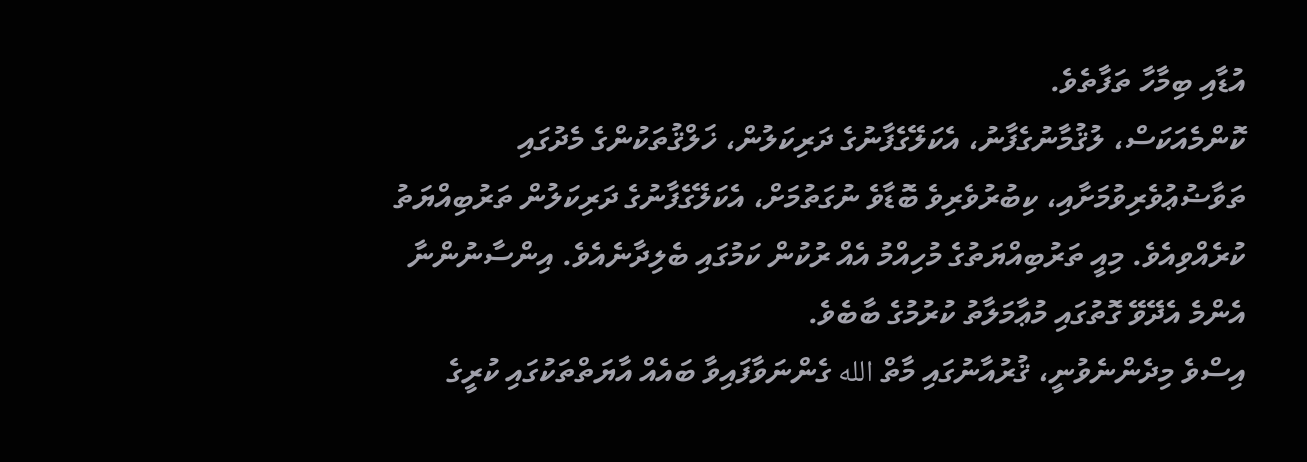އުޑާއި ބިމާހާ ތަފާތެވެ.
ކޮންމެއަކަސް، ލުޤުމާނުގެފާނު، އެކަލޭގެފާނުގެ ދަރިކަލުން، ޚަލްޤުތަކުންގެ މެދުގައި ތަވާޟުޢުވެރިވުމަށާއި، ކިބުރުވެރިވެ ބޮޑާވެ ނުގަތުމަށް، އެކަލޭގެފާނުގެ ދަރިކަލުން ތަރުބިއްޔަތު ކުރެއްވިއެވެ. މިއީ ތަރުބިއްޔަތުގެ މުހިއްމު އެއް ރުކުން ކަމުގައި ބެލިދާނެއެވެ. އިންސާނުންނާ އެންމެ އެދޭވޭ ގޮތުގައި މުޢާމަލާތު ކުރުމުގެ ބާބެވެ.
އިސްވެ މިދެންނެވުނީ، ޤުރުއާނުގައި މާތް الله ގެންނަވާފައިވާ ބައެއް އާޔަތްތަކުގައި ކުރީގެ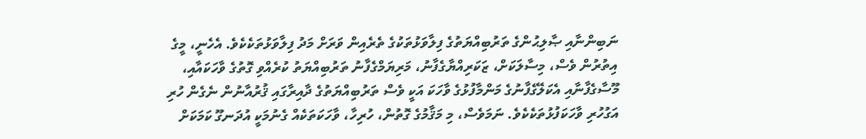ނަބިންނާއި ޞާލިޙުންގެ ތަރުބިއްޔަތުގެ ފިލާވަޅުތަކުގެ ތެރެއިން ވަރަށް މަދު ފިލާވަޅުތަކެކެވެ. އެހެނީ، މީގެ އިތުރުން ވެސް، މިސާލަކަށް، ޒަކަރިއްޔާގެފާނު، މަރިޔަމްގެފާނު ތަރުބިއްޔަތު ކުރެއްވި ގޮތުގެ ވާހަކައާއި، މޫސާގެފާނާއި އެކަލޭގެފާނުގެ މަންމާފުޅުގެ ވާހަކަ އަކީ ވެސް ތަރުބިއްޔަތުގެ ދާއިރާގައި ޤުރުއާނުން ނެގެން ހުރި އަގުހުރި ވާހަކަފުޅުތަކެކެވެ. ނަމަވެސް، މި މަޤާމުގެ ގޮތުން، ހުރިހާ، ވާހަކަތަކެއް ގެނުމަކީ އުދަނގޫ ކަމަކަށް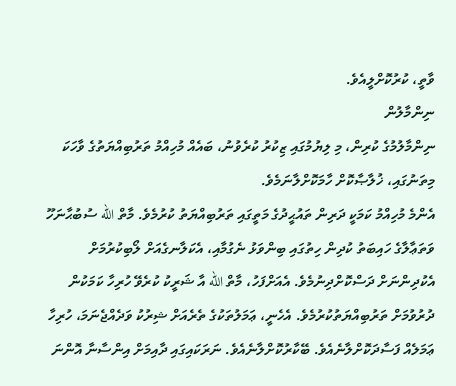ވާތީ، ކުރުކޮށްލީއެވެ.
ނިންމާލުން
ނިންމާލުމުގެ ކުރިން، މި ލިޔުމުގައި ޒިކުރު ކުރެވުނު، ބައެއް މުހިއްމު ތަރުބިއްޔަތުގެ ވާހަކަ މިތަނުގައި، ޚުލާޞާކޮށް ހާމަކޮށްލާނަމެވެ.
އެންމެ މުހިއްމު ކަމަކީ ދަރިން ތައުޙީދުގެ މަތީގައި ތަރުބިއްޔަތު ކުރުމެވެ. މާތް الله ސުބުޙާނަހޫ ވަތަޢާލާގެ ހައިބަތު ކުދިން ހިތުގައި ބިންވަޅު ނެގުމާއި، އެކަލާނގެއަށް ލޯބިކުރުމަށް އެކުދިންނަށް ދަސްކޮށްދިނުމެވެ. އެއަށްފަހު، މާތް الله އާ ޝަރީކު ކުރެވޭ ހުރިހާ ކަމަކުން ދުރުވުމަށް ތަރުބިއްޔަތުކުރުމެވެ. އެހެނީ، ޢަމަލުތަކުގެ ތެރެއަށް ޝިރުކު ވަދެއްޖެނަމަ، ހުރިހާ ޢަމަލެއް ފަސާދަކޮށްލާނެއެވެ. ބޭކާރުކޮށްލާނެއެވެ. ނަރަކައިގައި ދާއިމަށް އިންސާނާ އޮންނަ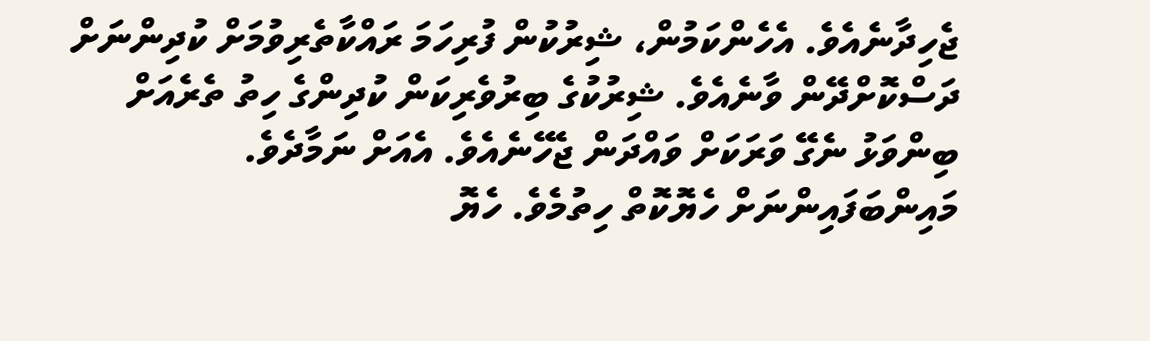ޖެހިދާނެއެވެ. އެހެންކަމުން، ޝިރުކުން ފުރިހަމަ ރައްކާތެރިވުމަށް ކުދިންނަށް ދަސްކޮށްދޭން ވާނެއެވެ. ޝިރުކުގެ ބިރުވެރިކަން ކުދިންގެ ހިތު ތެރެއަށް ބިންވަޅު ނެގޭ ވަރަކަށް ވައްދަން ޖެހޭނެއެވެ. އެއަށް ނަމާދެވެ. މައިންބަފައިންނަށް ހެޔޮކޮތް ހިތުމެވެ. ހެޔޮ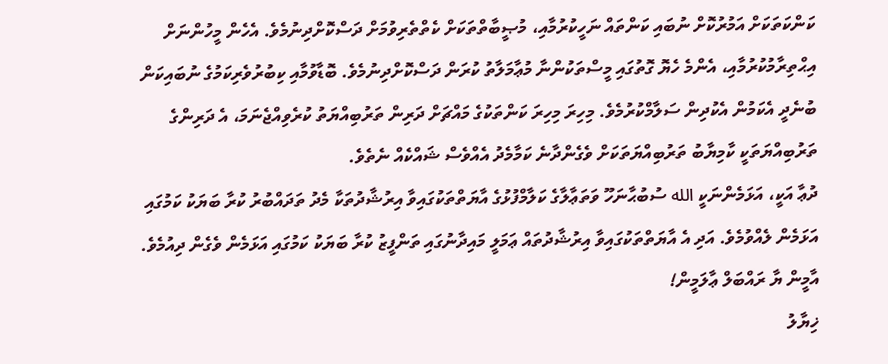ކަންކަތަކަށް އަމުރުކޮށް ނުބައި ކަންތައް ނަހީކުރުމާއި، މުޞީބާތްތަކަށް ކެތްތެރިވުމަށް ދަސްކޮށްދިނުމެވެ. އެހެން މީހުންނަށް އިޙްތިރާމުކުރުމާއި، އެންމެ ހެޔޮ ގޮތުގައި މީސްތަކުންނާ މުޢާމަލާތު ކުރަން ދަސްކޮށްދިނުމެވެ. ބޮޑާވުމާއި ކިބުރުވެރިކަމުގެ ނުބައިކަން ބުނެދީ އެކަމުން އެކުދިން ސަލާމްކުރުމެވެ. މިހިރަ މިހިރަ ކަންތަކުގެ މައްޗަށް ދަރިން ތަރުބިއްޔަތު ކުރެވިއްޖެނަމަ، އެ ދަރިންގެ ތަރުބިއްޔަތަކީ ކާމިޔާބު ތަރުބިއްޔަތަކަށް ވެގެންދާނެ ކަމާމެދު އެއްވެސް ޝައްކެއް ނެތެވެ.
ދުޢާ އަކީ، އަޅަމެންނަކީ الله ސުބުޙާނަހޫ ވަތަޢާލާގެ ކަލާމްފުޅުގެ އާޔަތްތަކުގައިވާ އިރުޝާދުތަކާ މެދު ތަދައްބުރު ކުރާ ބަޔަކު ކަމުގައި އަޅަމެން ލެއްވުމެވެ. އަދި އެ އާޔަތްތަކުގައިވާ އިރުޝާދުތައް ޢަމަލީ މައިދާނުގައި ތަންފީޒު ކުރާ ބަޔަކު ކަމުގައި އަޅަމެން ވެގެން ދިއުމެވެ. އާމީން ޔާ ރައްބަލް ޢާލަމީން!
ޚިޔާލު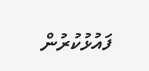ފައުޅުކުރުން